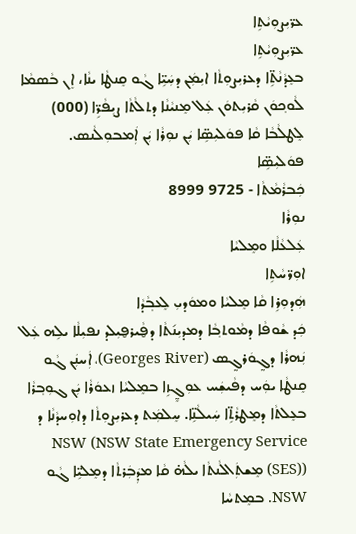ܥܪ̈ܝܼܨܘܼܝܵܬܹܐ
ܥܪ̈ܝܼܨܘܼܝܵܬܹܐ
ܒܥܸܕܵܢܵܬܹ̈ܐ ܕܥܪܝܼܨܘܼܬܵܐ ܐܝܼܡܲܢ ܕܚܲܝܹ̈ܐ ܓܵܘ ܩܸܢܛܵܐ ܝܢܵܐ، ܐܸܢ ܒܵܣܡܵܐ ܠܵܘܟ݂ܘܿܢ ܩܵܪܝܼܬܘܿܢ ܥܲܠ ܡܸܢܝܵܢܵܐ ܕܬܠܵܬܵܐ ܨܝܼܦܵܪܹ̈ܐ (000) ܠܸܛܠܵܒܵܐ ܩܵܐ ܦܘܿܠܝܼܣܹ̈ܐ ܝܲܢ ܢܘܼܪܵܐ ܝܲܢ ܐܲܡܒܘܼܠܵܢܣ.
ܦܘܿܠܝܼܣܹ̈ܐ
ܟܲܒܪܵܡܵܬܵܐ - 9725 8999
ܢܘܼܪܵܐ
ܥܲܠܥܵܠܵܐ ܘܡܸܠܝܵܐ
ܐܘܼܪ̈ܚܵܬܹܐ
ܗܲܕܘܼܪܹܐ ܩܵܐ ܡܸܠܝܵܐ ܘܡܘܿܕܝܼ ܠܸܥܒ݂ܵܕܵܐ
ܟܲܕ ܫܵܘܦܵܐ ܕܡܵܘܬܒ݂ܵܐ ܕܡܕܝܼܢ݇ܬܵܐ ܕܦ̮ܵܝܪܦ̮ܝܼܠܕ ܢܦܝܼܠܵܐ ܝܠܹܗ ܥܲܠ ܢܲܗܪܵܐ ܕܓ̰ܘܿܪܓ̰ܣ (Georges River)، ܐܲܚܢܲܢ ܓܵܘ ܩܸܢܛܵܐ ܝܘܲܚ ܕܦܵܝܫܲܚ ܥܘܼܓ̰ܸܙܹܐ ܒܡܸܠܝܵܐ ܙܥܘܿܪܵܐ ܝܲܢ ܓܘܼܒ݂ܪܵܐ ܒܥܸܠܬܵܐ ܕܡܸܛܪܵܬܹ̈ܐ ܚܲܝܠܵܢܹ̈ܐ. ܚܸܠܡܲܬ ܕܥܪܝܼܨܘܼܬܵܐ ܕܐܘܼܚܕܵܢܵܐ ܕ NSW (NSW State Emergency Service (SES)) ܡܸܫܬܲܐܠܵܢܬܵܐ ܝܠܵܗ̇ ܩܵܐ ܡܕܲܒܲܪܬܵܐ ܕܡܸܠܝܹ̈ܐ ܓܵܘ NSW. ܒܡܸܬܚܵܐ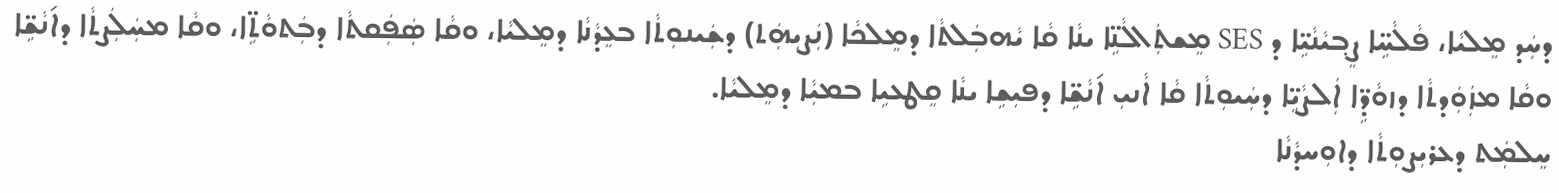ܕܚܲܕ ܡܸܠܝܵܐ، ܦܵܠܵܚܹ̈ܐ ܨܸܒ݂ܝܵܢܵܝܹ̈ܐ ܕ SES ܡܸܫܬܲܐܠܵܢܹ̈ܐ ܝܢܵܐ ܩܵܐ ܝܵܗܒܲܠܬܵܐ ܕܡܸܠܟܵܐ (ܢܲܨܝܼܗܲܬ) ܕܫܲܝܢܘܼܬܵܐ ܒܥܸܕܵܢܵܐ ܕܡܸܠܝܵܐ، ܘܩܵܐ ܣܲܦܲܩܬܵܐ ܕܒܲܬܘܵܬܹ̈ܐ، ܘܩܵܐ ܡܚܲܠܲܨܬܵܐ ܕܐ݇ܢܵܫܹ̈ܐ ܘܩܵܐ ܡܙܲܘܲܕܬܵܐ ܕܙܘܵܕܹ̈ܐ ܐܲܠܨܵܝܹ̈ܐ ܕܚܲܝܘܼܬܵܐ ܩܵܐ ܐܵܢܝܼ ܐ݇ܢܵܫܹ̈ܐ ܕܦܝܼܫܹܐ ܝܢܵܐ ܩܸܛܥܝܹܐ ܒܡܝܼܵܐ ܕܡܸܠܝܵܐ.
ܚܸܠܡܲܬ ܕܥܪܝܼܨܘܼܬܵܐ ܕܐܘܼܚܕܵܢܵܐ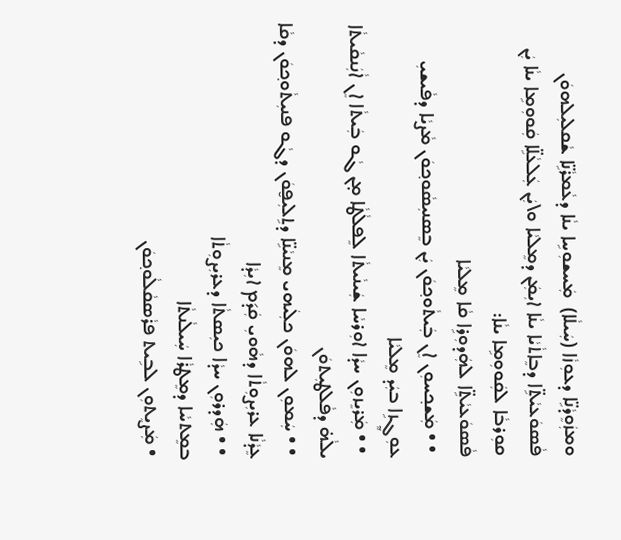ܘܡܙܲܘܸܕܵܢܹ̈ܐ ܕܥܘܼܙܵܐ (ܚܲܝܠܵܐ)  ܡܲܚܫܘܼܚܹܐ ܝܢܵܐ ܕܥܵܡܪܵܢܹ̈ܐ ܫܵܩܠܝܼܠܗܘܿܢ ܦܵܣܘܿܥܝܵܬܹ̈ܐ ܕܒܸܐܬܵܝܵܐ ܝܢܵܐ ܐܝܼܡܲܢ ܕܡܸܠܝܵܐ ܘ\ܝܲܢ ܥܲܠܥܵܠܹ̈ܐ ܩܲܘܘܼܡܹܐ ܝܢܵܐ ܝܲܢ ܩܘܼܪܒܵܐ ܠܩܲܘܘܼܡܹܐ ܝܢܵܐ:
ܦܵܣܘܿܥܝܵܬܹ̈ܐ ܠܗܲܕܘܼܪܹܐ ܩܵܐ ܡܸܠܝܵܐ
 • • ܡܲܫܟ݂ܚܘܼܢ ܐܸܢ ܒܲܝܬܵܘܟ݂ܘܿܢ ܝܲܢ ܒܸܣܢܝܼܣܵܘܟ݂ܘܿܢ ܡܵܨܝܵܐ ܕܦܵܝܫܝܼ ܥܘܼܓ̰ܸܙܹܐ ܒܝܲܕ ܡܸܠܝܵܐ
 • • ܡܲܪܝܸܙܘܼܢ ܚܕܵܐ ܐܘܼܪܚܵܐ ܫܲܝܢܵܝܬܵܐ ܠܸܦܠܵܛܵܐ ܡ̣ܢ ܓܵܘ ܒܲܝܬܵܐ ܐܸܢ ܐܵܢܲܢܩܵܝܬܵܐ ܝܠܵܗ̇ ܕܦܵܠܛܝܼܬܘܿܢ
 • • ܚܲܡܘܼܢ ܠܗܘܿܢ ܟܠܲܝܗܝ ܡܸܢܝܵܢܹ̈ܐ ܕܬܹܠܝܼܦ̮ܘܿܢ ܕܓܵܘ ܦܢܝܼܬܵܘܟ݂ܘܿܢ ܕܩܵܐ ܥܸܕܵܢܵܐ ܥܪܝܼܨܘܼܬܵܐ ܕܗܵܘܝܼ ܩܲܕ݇ܡ ܐܝܼܕܵܐ
 • • ܗܲܕܪܘܼܢ ܚܕܵܐ ܟܝܼܣܬܵܐ ܕܥܪܝܼܨܘܼܬܵܐ
ܒܡܸܬܚܵܐ ܕܡܸܛܪܵܐ ܚܲܝܠܵܢܬܵܐ
 • ܡܲܨܝܸܬܘܼܢ ܠܒܹܝܬ ܦܪܵܣܩܵܠܵܘܟ݂ܘܿܢ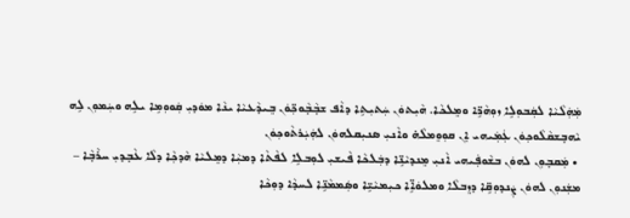ܡܲܗܲܠܵܝܵܐ ܠܩܲܒܘܼܠܹܐ ܙܘܼܗܵܪܹ̈ܐ ܘܡܸܠܟܵܐ. ܗܵܝܼܬܘܿܢ ܚܲܬܝܼܬܹܐ ܕܐܵܦ ܫܒ݂ܵܒ݂ܵܘܟ݂̈ܘܿܢ ܒܸܝܕܵܥܝܵܐ ܝܢܵܐ ܡܘܿܕܝܼ ܩܲܘܘܼܡܹܐ ܝܠܹܗ ܘܚܲܡܘܼܢ ܠܹܗ ܝܵܗܒ݂ܫܩܵܠܵܘܟ݂ܘܿܢ ܥܲܡܲܝܗܝ ܐܸܢ ܩܘܼܘܸܡܠܵܗ̇ ܘܐܵܢܝܼ ܣܢܝܼܩܠܗܘܿܢ ܠܗܲܝܲܪܬܵܘܟ݂ܘܿܢ
 • ܡܲܩܒ݂ܘܼܢ ܠܗܘܿܢ ܒܫܵܘܦܲܝܗܝ ܐܵܢܝܼ ܡܸܢܕܝܵܢܹ̈ܐ ܕܒܲܠܟܵܐ ܦܵܝܫܝܼ ܠܘܼܒܠܹܐ ܠܦܵܬܵܐ ܕܡܝܼܵܐ ܕܡܸܠܝܵܐ ܗܵܕܟ݂ܵܐ ܕܠܵܐ ܥܵܒ݂ܕܝܼ ܚܪܵܒ݂ܵܐ – ܡܫܲܢܘܼܢ ܠܗܘܿܢ ܨܲܢܕܘܼܩܹ̈ܐ ܕܙܸܒܠܵܐ ܘܡܠܘܿܐܹ̈ܐ ܟܝܼܡܝܵܝܹ̈ܐ ܘܣܲܡܡܵܢܹ̈ܐ ܠܚܕܵܐ ܕܘܼܟܵܐ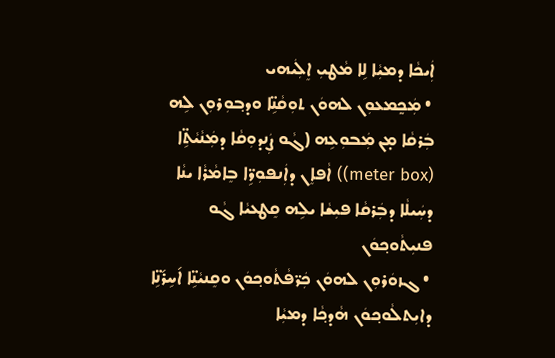ܐܲܝܟܵܐ ܕܡܝܼܵܐ ܠܹܐ ܡܵܛܝܼ ܐܸܠܲܝܗܝ
 • ܡܲܟ̰ܡܥܘܼܢ ܠܗܘܿܢ ܬܘܼܩܵܢܹ̈ܐ ܘܕܒ݂ܘܼܪܘܼܢ ܠܹܗ ܒܲܪܩܵܐ ܡ̣ܢ ܡܲܒܘܼܥܹܗ (ܓܵܘ ܨܲܢܕܘܼܩܵܐ ܕܡܲܢܵܝܵܬܹ̈ܐ (meter box)) ܐܵܦܐܸܢ ܕܐܲܢܦܘܼܪܹ̈ܐ ܒܸܐܡܵܪܵܐ ܝܢܵܐ ܕܚܲܝܠܵܐ ܕܒܲܪܩܵܐ ܦܝܼܫܵܐ ܝܠܹܗ ܩܸܛܥܝܵܐ ܓܵܘ ܦܢܝܼܬܵܘܟ݂ܘܿܢ
 • ܓܙܘܿܪܘܼܢ ܠܗܘܿܢ ܟܲܪ̈ܦܵܬܵܘܟ݂ܘܿܢ ܘܩܸܢܝܵܢܹ̈ܐ ܐ݇ܚܹܪ݇ܢܹ̈ܐ ܕܐܝܼܬܠܵܘܟ݂ܘܿܢ ܗܵܕܟ݂ܵܐ ܕܡܝܼܵܐ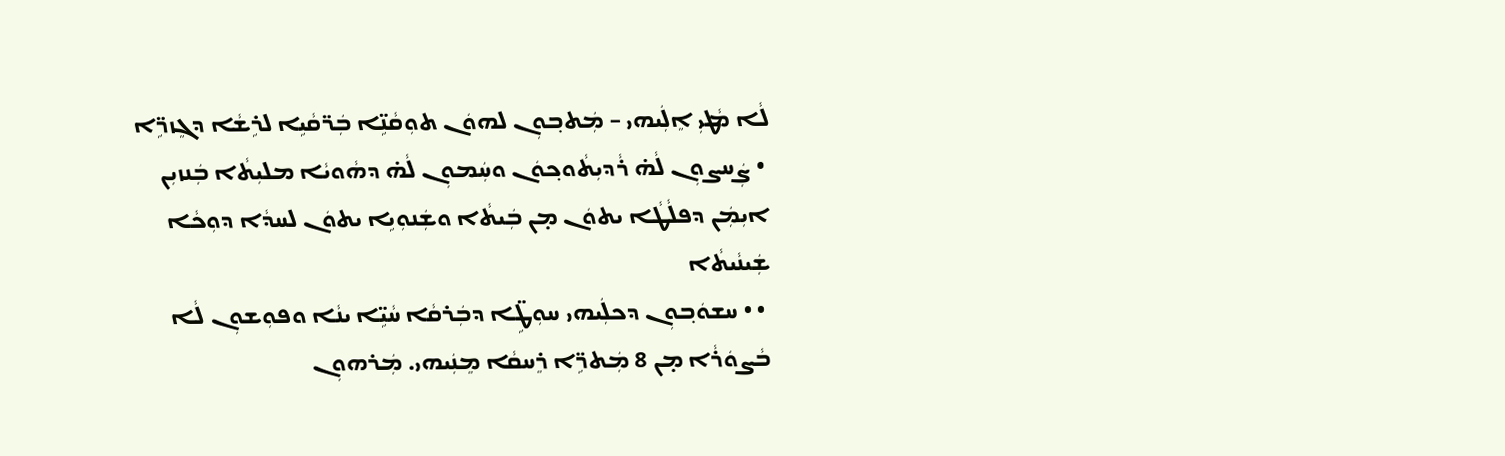ܠܵܐ ܡܵܛܝܼ ܐܸܠܲܝܗܝ – ܡܲܬܒ݂ܘܼܢ ܠܗܘܿܢ ܬܘܼܩܵܢܹ̈ܐ ܒܲܪ̈ܩܵܝܹܐ ܠܪܹܫܵܐ ܕܓܸܙܪܹ̈ܐ
 • ܨܲܚܨܘܼܢ ܠܵܗ̇ ܪܵܕܝܼܬܵܘܟ݂ܘܿܢ ܘܚܲܡܘܼܢ ܠܵܗ̇ ܕܗܵܘܝܵܐ ܡܠܝܼܬܵܐ ܒܲܢܙܝܼܢ
ܐܝܼܡܲܢ ܕܦܠܵܛܵܐ ܝܬܘܿܢ ܡ̣ܢ ܒܲܝܬܵܐ ܘܫܲܢܘܼܝܹܐ ܝܬܘܿܢ ܠܚܕܵܐ ܕܘܼܟܵܐ ܫܲܝܢܵܝܬܵܐ
 • • ܚܫܘܿܒ݂ܘܼܢ ܕܟܠܲܝܗܝ ܚܘܼܛܹ̈ܐ ܕܒܲܪܩܵܐ ܚܵܝܹ̈ܐ ܝܢܵܐ ܘܦܘܼܫܘܼܢ ܠܵܐ ܒܵܨܘܿܪܵܐ ܡ̣ܢ 8 ܡܲܬܪܹ̈ܐ ܪܸܚܩܵܐ ܡܸܢܲܝܗܝ. ܡܲܪܗܘܼܢ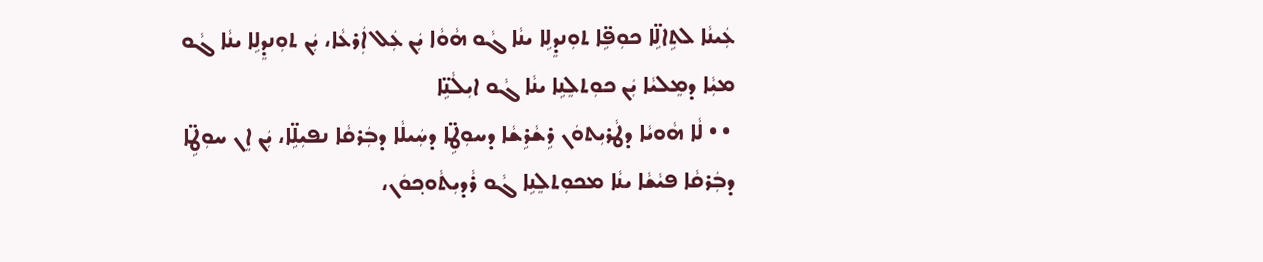ܥܲܝܢܵܐ ܠܬܹܐܠܹ̈ܐ ܟܘܼܦܹ̈ܐ ܬܘܼܢܕܸܠܹܐ ܝܢܵܐ ܓܵܘ ܗܵܘܵܐ ܝܲܢ ܥܲܠ ܐܲܪܥܵܐ، ܝܲܢ ܬܘܼܢܕܸܠܹܐ ܝܢܵܐ ܓܵܘ ܡܝܼܵܐ ܕܡܸܠܝܵܐ ܝܲܢ ܟܘܼܬܠܸܢܹܐ ܝܢܵܐ ܓܵܘ ܐܝܼܠܵܢܹ̈ܐ
 • • ܠܵܐ ܗܵܘܝܵܐ ܕܛܵܪܝܼܬܘܿܢ ܪܹܫܵܪܹܫܵܐ ܕܚܘܼܛܹ̈ܐ ܕܚܲܝܠܵܐ ܕܒܲܪܩܵܐ ܢܦܝܼܠܹ̈ܐ، ܝܲܢ ܐܸܢ ܚܘܼܛܹ̈ܐ ܕܒܲܪܩܵܐ ܦܝܵܫܵܐ ܝܢܵܐ ܡܟܘܼܬܠܸܢܹܐ ܓܵܘ ܪܵܕܝܼܬܵܘܟ݂ܘܿܢ،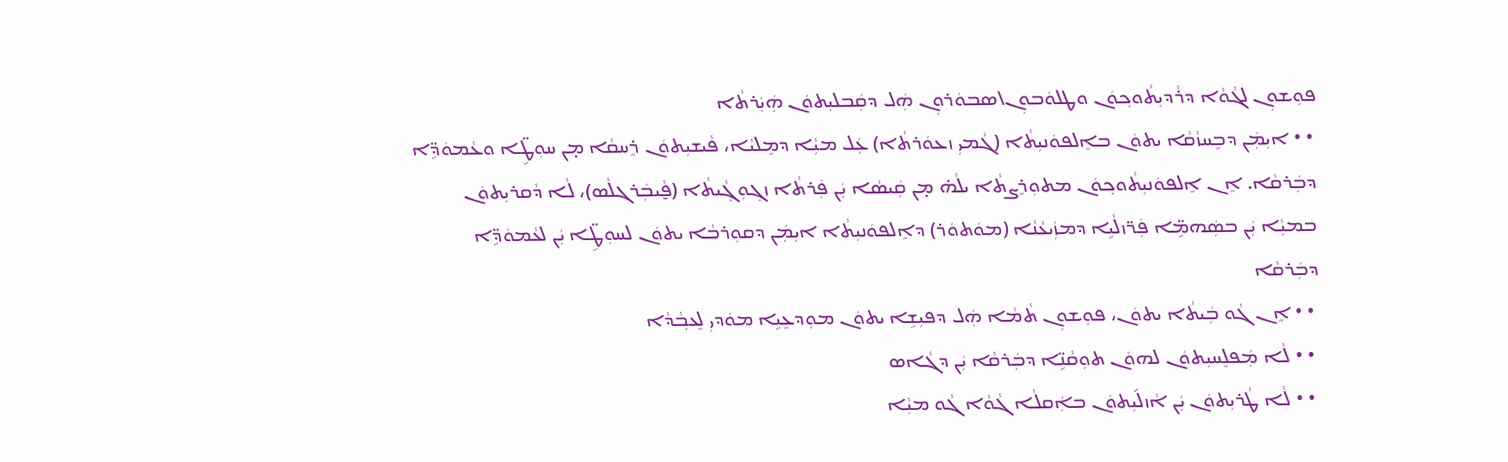ܦܘܼܫܘܼܢ ܠܓܵܘܵܐ ܕܪܵܕܝܼܬܵܘܟ݂ܘܿܢ ܘܛܠܘܿܒܘܼܢ\ܣܒܘܿܪܘܼܢ ܗܲܠ ܕܩܲܒܠܝܼܬܘܿܢ ܗܲܝܲܪܬܵܐ
 • • ܐܝܼܡܲܢ ܕܒܸܚܙܵܩܵܐ ܝܬܘܿܢ ܒܐܸܠܦܘܿܢܝܼܬܵܐ (ܓܵܡܝܼ ܙܥܘܿܪܬܵܐ) ܥܲܠ ܡܝܼܵܐ ܕܡܸܠܝܵܐ، ܦܵܝܫܝܼܬܘܿܢ ܪܸܚܩܵܐ ܡ̣ܢ ܚܘܼܛܹ̈ܐ ܘܥܵܡܘܿܕܹ̈ܐ ܕܒܲܪܩܵܐ. ܐܸܢ ܐܸܠܦܘܿܢܝܼܬܵܘܟ݂ܘܿܢ ܡܬܘܼܪܸܨܬܵܐ ܝܠܵܗ̇ ܡ̣ܢ ܩܲܝܣܵܐ ܝܲܢ ܦܲܪܬܵܐ ܙܓ݂ܘܼܓ݂ܵܝܬܵܐ (ܦ̮ܵܝܒܲܪܓܠܵܣ)، ܠܵܐ ܕܵܩܪܝܼܬܘܿܢ ܒܡܝܼܵܐ ܝܲܢ ܒܣܲܗܡܹ̈ܐ ܦܲܪ̈ܙܠܵܝܹܐ ܕܡܙܲܝܥܵܢܵܐ (ܡܘܿܬܘܿܪ) ܕܐܸܠܦܘܿܢܝܼܬܵܐ ܐܝܼܡܲܢ ܕܩܘܼܪܒܵܐ ܝܬܘܿܢ ܠܚܘܼܛܹ̈ܐ ܝܲܢ ܠܥܵܡܘܿܕܹ̈ܐ ܕܒܲܪܩܵܐ
 • • ܐܸܢ ܓܵܘ ܒܲܝܬܵܐ ܝܬܘܿܢ، ܦܘܼܫܘܼܢ ܬܵܡܵܐ ܗܲܠ ܕܦܝܼܫܹܐ ܝܬܘܿܢ ܡܘܼܕܥܸܝܹܐ ܡܘܿܕܝܼ ܠܸܥܒ݂ܵܕܵܐ
 • • ܠܵܐ ܡܲܦܠܸܚܝܼܬܘܿܢ ܠܗܘܿܢ ܬܘܼܩܵܢܹ̈ܐ ܕܒܲܪܩܵܐ ܝܲܢ ܕܓܵܐܣ
 • • ܠܵܐ ܛܵܪܝܼܬܘܿܢ ܝܲܢ ܐܵܙܠ݇ܝܼܬܘܿܢ ܒܐܲܩܠܵܐ ܓܵܘܵܐ ܓܵܘ ܡܝܼܵܐ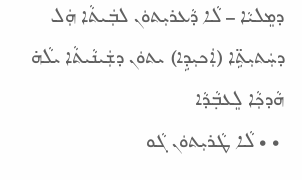ܕܡܸܠܝܵܐ – ܠܵܐ ܕܵܥܪܝܼܬܘܿܢ ܠܒܲܝܬܵܐ ܗܲܠ ܕܚܲܬܝܼܬܹ̈ܐ (ܐܲܟܝܼܕܹܐ) ܝܬܘܿܢ ܕܫܲܝܢܵܝܬܵܐ ܝܠܵܗ̇ ܗܵܕܟ݂ܵܐ ܠܸܥܒ݂ܵܕܵܐ
 • • ܠܵܐ ܛܵܪܝܼܬܘܿܢ ܓܵܘ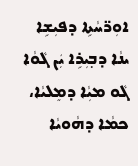ܐܘܼܪ̈ܚܵܬܹܐ ܕܦܝܼܫܹܐ ܝܢܵܐ ܕܒ݂ܝܼܪܹܐ ܝܲܢ ܓܵܘܵܐ ܓܵܘ ܡܝܼܵܐ ܕܡܸܠܝܵܐ، ܟܡܵܐ ܕܗܵܘܝܵܐ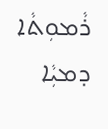ܪܵܡܘܼܬܵܐ ܕܡܝܼܵܐ